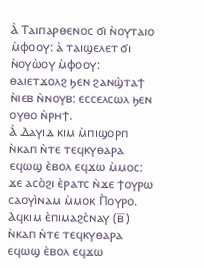Ⲁ̀ Ⲧⲁⲓⲡⲁⲣⲑⲉⲛⲟⲥ ϭⲓ ⲛ̀ⲟⲩⲧⲁⲓⲟ ⲙ̀ⲫⲟⲟⲩ: ⲁ̀ ⲧⲁⲓϣⲉⲗⲉⲧ ϭⲓ ⲛ̀ⲟⲩⲱ̀ⲟⲩ ⲙ̀ⲫⲟⲟⲩ: ⲑⲁⲓⲉⲧϫⲟⲗϩ ϧⲉⲛ ϩⲁⲛϣ̀ⲧⲁϯ ⲛ̀ⲓⲉⲃ ⲛ̀ⲛⲟⲩⲃ: ⲉⲥⲥⲉⲗⲥⲱⲗ ϧⲉⲛ ⲟⲩⲑⲟ ⲛ̀ⲣⲏϯ.
Ⲁ̀ Ⲇⲁⲩⲓⲇ ⲕⲓⲙ ⲙ̀ⲡⲓϣⲟⲣⲡ ⲛ̀ⲕⲁⲡ ⲛ̀ⲧⲉ ⲧⲉϥⲕⲩⲑⲁⲣⲁ ⲉϥⲱϣ ⲉ̀ⲃⲟⲗ ⲉϥϫⲱ ⲙ̀ⲙⲟⲥ: ϫⲉ ⲁⲥⲟ̀ϩⲓ ⲉ̀ⲣⲁⲧⲥ ⲛ̀ϫⲉ ϯⲟⲩⲣⲱ ⲥⲁⲟⲩⲓ̀ⲛⲁⲙ ⲙ̀ⲙⲟⲕ Ⲡ̀ⲟⲩⲣⲟ.
Ⲁϥⲕⲓⲙ ⲉ̀ⲡⲓⲙⲁϩⲥ̀ⲛⲁⲩ (ⲃ̅) ⲛ̀ⲕⲁⲡ ⲛ̀ⲧⲉ ⲧⲉϥⲕⲩⲑⲁⲣⲁ ⲉϥⲱϣ ⲉ̀ⲃⲟⲗ ⲉϥϫⲱ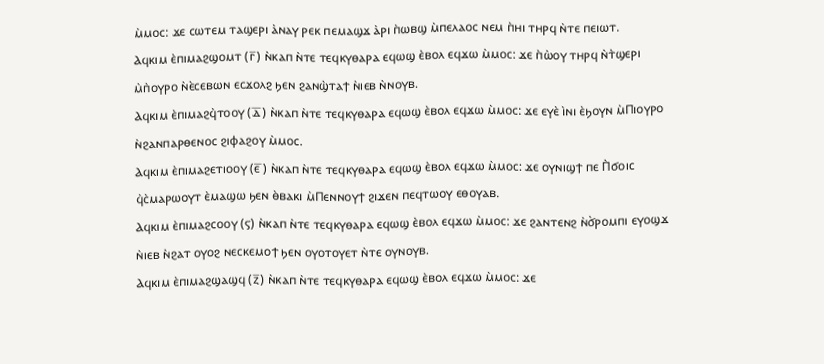ⲙ̀ⲙⲟⲥ: ϫⲉ ⲥⲱⲧⲉⲙ ⲧⲁϣⲉⲣⲓ ⲁ̀ⲛⲁⲩ ⲣⲉⲕ ⲡⲉⲙⲁϣϫ ⲁ̀ⲣⲓ ⲡ̀ⲱⲃϣ ⲙ̀ⲡⲉⲗⲁⲟⲥ ⲛⲉⲙ ⲡ̀ⲏⲓ ⲧⲏⲣϥ ⲛ̀ⲧⲉ ⲡⲉⲓⲱⲧ.
Ⲁϥⲕⲓⲙ ⲉ̀ⲡⲓⲙⲁϩϣⲟⲙⲧ (ⲅ̅) ⲛ̀ⲕⲁⲡ ⲛ̀ⲧⲉ ⲧⲉϥⲕⲩⲑⲁⲣⲁ ⲉϥⲱϣ ⲉ̀ⲃⲟⲗ ⲉϥϫⲱ ⲙ̀ⲙⲟⲥ: ϫⲉ ⲡ̀ⲱ̀ⲟⲩ ⲧⲏⲣϥ ⲛ̀ⲧ̀ϣⲉⲣⲓ ⲙ̀ⲡ̀ⲟⲩⲣⲟ ⲛ̀ⲉ̀ⲥⲉⲃⲱⲛ ⲉⲥϫⲟⲗϩ ϧⲉⲛ ϩⲁⲛϣ̀ⲧⲁϯ ⲛ̀ⲓⲉⲃ ⲛ̀ⲛⲟⲩⲃ.
Ⲁϥⲕⲓⲙ ⲉ̀ⲡⲓⲙⲁϩϥ̀ⲧⲟⲟⲩ (ⲇ̅) ⲛ̀ⲕⲁⲡ ⲛ̀ⲧⲉ ⲧⲉϥⲕⲩⲑⲁⲣⲁ ⲉϥⲱϣ ⲉ̀ⲃⲟⲗ ⲉϥϫⲱ ⲙ̀ⲙⲟⲥ: ϫⲉ ⲉⲩⲉ̀ ⲓ̀ⲛⲓ ⲉ̀ϧⲟⲩⲛ ⲙ̀Ⲡⲓⲟⲩⲣⲟ ⲛ̀ϩⲁⲛⲡⲁⲣⲑⲉⲛⲟⲥ ϩⲓⲫⲁϩⲟⲩ ⲙ̀ⲙⲟⲥ.
Ⲁϥⲕⲓⲙ ⲉ̀ⲡⲓⲙⲁϩⲉⲧⲓⲟⲟⲩ (ⲉ̅) ⲛ̀ⲕⲁⲡ ⲛ̀ⲧⲉ ⲧⲉϥⲕⲩⲑⲁⲣⲁ ⲉϥⲱϣ ⲉ̀ⲃⲟⲗ ⲉϥϫⲱ ⲙ̀ⲙⲟⲥ: ϫⲉ ⲟⲩⲛⲓϣϯ ⲡⲉ Ⲡ̀ϭⲟⲓⲥ ϥ̀ⲥ̀ⲙⲁⲣⲱⲟⲩⲧ ⲉ̀ⲙⲁϣⲱ ϧⲉⲛ ⲑ̀ⲃⲁⲕⲓ ⲙ̀Ⲡⲉⲛⲛⲟⲩϯ ϩⲓϫⲉⲛ ⲡⲉϥⲧⲱⲟⲩ ⲉⲑⲟⲩⲁⲃ.
Ⲁϥⲕⲓⲙ ⲉ̀ⲡⲓⲙⲁϩⲥⲟⲟⲩ (ⲋ) ⲛ̀ⲕⲁⲡ ⲛ̀ⲧⲉ ⲧⲉϥⲕⲩⲑⲁⲣⲁ ⲉϥⲱϣ ⲉ̀ⲃⲟⲗ ⲉϥϫⲱ ⲙ̀ⲙⲟⲥ: ϫⲉ ϩⲁⲛⲧⲉⲛϩ ⲛ̀ϭ̀ⲣⲟⲙⲡⲓ ⲉⲩⲟϣϫ ⲛ̀ⲓⲉⲃ ⲛ̀ϩⲁⲧ ⲟⲩⲟϩ ⲛⲉⲥⲕⲉⲙⲟϯ ϧⲉⲛ ⲟⲩⲟⲧⲟⲩⲉⲧ ⲛ̀ⲧⲉ ⲟⲩⲛⲟⲩⲃ.
Ⲁϥⲕⲓⲙ ⲉ̀ⲡⲓⲙⲁϩϣⲁϣϥ (ⲍ̅) ⲛ̀ⲕⲁⲡ ⲛ̀ⲧⲉ ⲧⲉϥⲕⲩⲑⲁⲣⲁ ⲉϥⲱϣ ⲉ̀ⲃⲟⲗ ⲉϥϫⲱ ⲙ̀ⲙⲟⲥ: ϫⲉ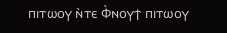ⲡⲓⲧⲱⲟⲩ ⲛ̀ⲧⲉ Ⲫ̀ⲛⲟⲩϯ ⲡⲓⲧⲱⲟⲩ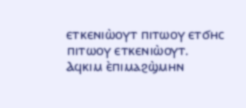ⲉⲧⲕⲉⲛⲓⲱ̀ⲟⲩⲧ ⲡⲓⲧⲱⲟⲩ ⲉⲧϭⲏⲥ ⲡⲓⲧⲱⲟⲩ ⲉⲧⲕⲉⲛⲓⲱ̀ⲟⲩⲧ.
Ⲁϥⲕⲓⲙ ⲉ̀ⲡⲓⲙⲁϩϣ̀ⲙⲏⲛ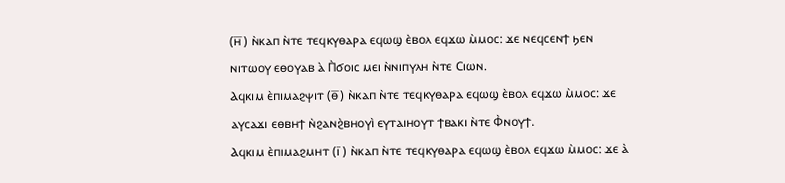(ⲏ̅) ⲛ̀ⲕⲁⲡ ⲛ̀ⲧⲉ ⲧⲉϥⲕⲩⲑⲁⲣⲁ ⲉϥⲱϣ ⲉ̀ⲃⲟⲗ ⲉϥϫⲱ ⲙ̀ⲙⲟⲥ: ϫⲉ ⲛⲉϥⲥⲉⲛϯ ϧⲉⲛ ⲛⲓⲧⲱⲟⲩ ⲉⲑⲟⲩⲁⲃ ⲁ̀ Ⲡ̀ϭⲟⲓⲥ ⲙⲉⲓ ⲛ̀ⲛⲓⲡⲩⲗⲏ ⲛ̀ⲧⲉ Ⲥⲓⲱⲛ.
Ⲁϥⲕⲓⲙ ⲉ̀ⲡⲓⲙⲁϩⲯⲓⲧ (ⲑ̅) ⲛ̀ⲕⲁⲡ ⲛ̀ⲧⲉ ⲧⲉϥⲕⲩⲑⲁⲣⲁ ⲉϥⲱϣ ⲉ̀ⲃⲟⲗ ⲉϥϫⲱ ⲙ̀ⲙⲟⲥ: ϫⲉ ⲁⲩⲥⲁϫⲓ ⲉⲑⲃⲏϯ ⲛ̀ϩⲁⲛϩ̀ⲃⲏⲟⲩⲓ̀ ⲉⲩⲧⲁⲓⲏⲟⲩⲧ ϯⲃⲁⲕⲓ ⲛ̀ⲧⲉ Ⲫ̀ⲛⲟⲩϯ.
Ⲁϥⲕⲓⲙ ⲉ̀ⲡⲓⲙⲁϩⲙⲏⲧ (ⲓ̅ ) ⲛ̀ⲕⲁⲡ ⲛ̀ⲧⲉ ⲧⲉϥⲕⲩⲑⲁⲣⲁ ⲉϥⲱϣ ⲉ̀ⲃⲟⲗ ⲉϥϫⲱ ⲙ̀ⲙⲟⲥ: ϫⲉ ⲁ̀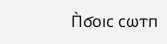Ⲡ̀ϭⲟⲓⲥ ⲥⲱⲧⲡ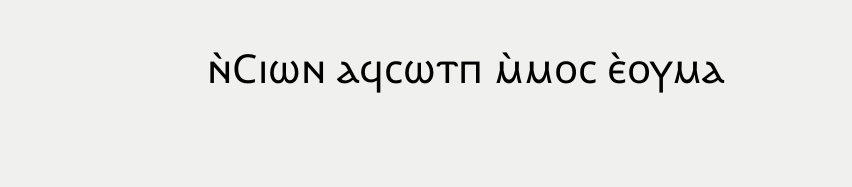ⲛ̀Ⲥⲓⲱⲛ ⲁϥⲥⲱⲧⲡ ⲙ̀ⲙⲟⲥ ⲉ̀ⲟⲩⲙⲁ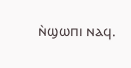ⲛ̀ϣⲱⲡⲓ ⲛⲁϥ.